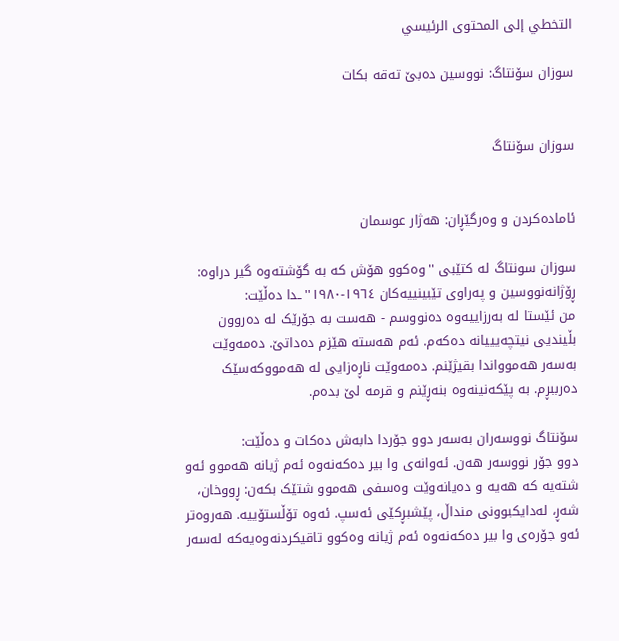التخطي إلى المحتوى الرئيسي

سوزان سۆنتاگ: نووسین دەبێ تەقە بکات


سوزان سۆنتاگ


ئامادەکردن و وەرگێڕان: هەژار عوسمان

سوزان سونتاگ لە کتێبی ''وەکوو هۆش کە بە گۆشتەوە گیر دراوە: ڕۆژانەنووسین و پەراوی تێبینییەکان ١٩٦٤-١٩٨٠''ـدا دەڵێت:
من ئێستا لە بەرزاییەوە دەنووسم - هەست بە جۆرێک لە دەروون بڵیندیی نیتچەیییانە دەکەم. ئەم هەستە هێزم دەداتێ. دەمەوێت بەسەر هەموواندا بقیژێنم. دەمەوێت ناڕەزایی لە هەمووکەسێک دەرببڕم. بە پێکەنینەوە بنەڕێنم و قرمە لێ بدەم.

سۆنتاگ نووسەران بەسەر دوو جۆردا دابەش دەکات و دەڵێت:
دوو جۆر نووسەر هەن. ئەوانەی وا بیر دەکەنەوە ئەم ژیانە هەموو ئەو شتەیە کە هەیە و دەیانەوێت وەسفی هەموو شتێک بکەن: ڕووخان، شەڕ، لەدایکبوونی منداڵ، پێشبڕکێی ئەسپ. ئەوە تۆڵستۆییە. هەروەتر ئەو جۆرەی وا بیر دەکەنەوە ئەم ژیانە وەکوو تاقیکردنەوەیەکە لەسەر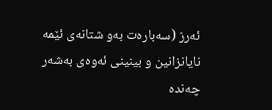ئەرز (سەبارەت بەو شتانەی ئێمە نایانزانین و بینینی ئەوەی بەشەر چەندە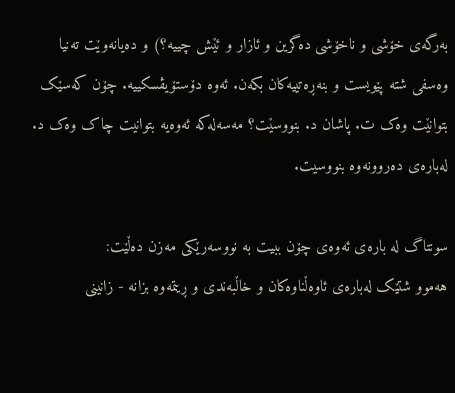بەرگەی خۆشی و ناخۆشی دەگرین و ئازار و ئێش چییە؟) و دەیانەوێت تەنیا وەسفی شتە پێویست و بنەڕەتییەکان بکەن. ئەوە دۆستۆیڤسکییە. چۆن کەسێک بتوانێت وەک ت. پاشان د. بنووسێت؟ مەسەلەکە ئەوەیە بتوانیت چاک وەک د. لەبارەی دەروونەوە بنووسیت.

سونتاگ لە بارەی ئەوەی چۆن ببیت بە نووسەرێکی مەزن دەڵێت:
هەموو شتێک لەبارەی ئاوەڵناوەکان و خاڵبەندی و ڕیتمەوە بزانە - زانینی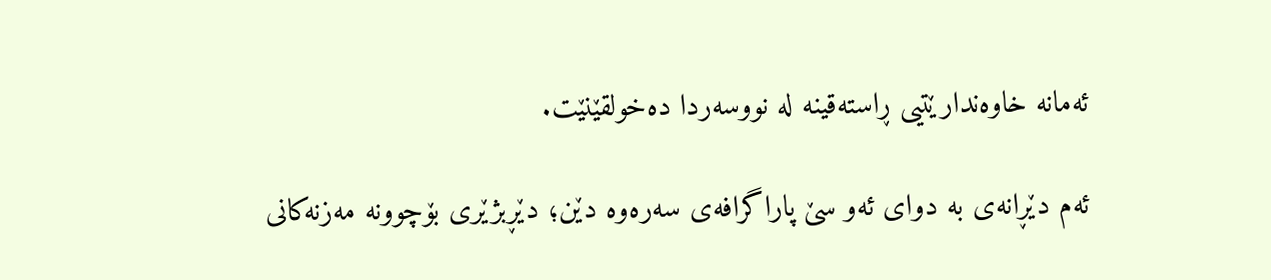ئەمانە خاوەندارێتیی ڕاستەقینە لە نووسەردا دەخولقێنێت.

ئەم دێڕانەی بە دوای ئەو سێ پاراگرافەی سەرەوە دێن؛ دێڕبژێری بۆچوونە مەزنەکانی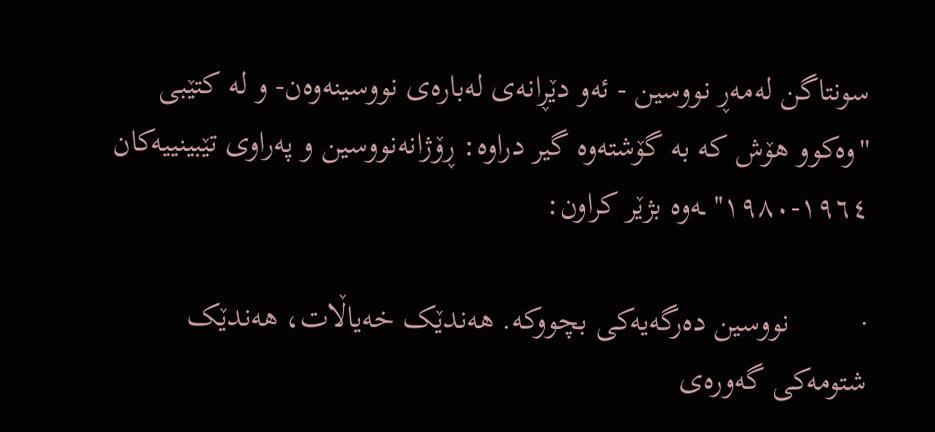سونتاگن لەمەڕ نووسین - ئەو دێڕانەی لەبارەی نووسینەوەن- و لە کتێبی ''وەکوو هۆش کە بە گۆشتەوە گیر دراوە: ڕۆژانەنووسین و پەراوی تێبینییەکان ١٩٦٤-١٩٨٠''ـەوە بژێر کراون:

·         نووسین دەرگەیەکی بچووکە. هەندێک خەیاڵات، هەندێک شتومەکی گەورەی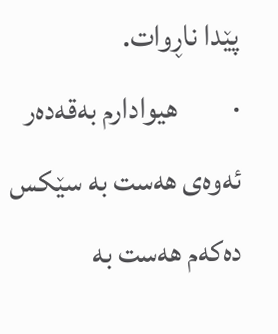پێدا ناڕوات.
·         هیوادارم بەقەدەر ئەوەی هەست بە سێکس دەکەم هەست بە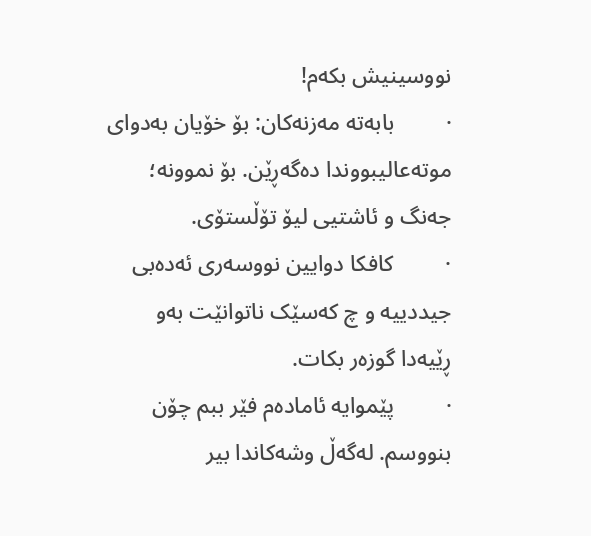نووسینیش بکەم!
·         بابەتە مەزنەکان: بۆ خۆیان بەدوای موتەعالیبووندا دەگەڕێن. بۆ نموونە؛ جەنگ و ئاشتیی لیۆ تۆڵستۆی.
·         کافکا دوایین نووسەری ئەدەبی جیددییە و چ کەسێک ناتوانێت بەو ڕێیەدا گوزەر بکات.
·         پێموایە ئامادەم فێر ببم چۆن بنووسم. لەگەڵ وشەکاندا بیر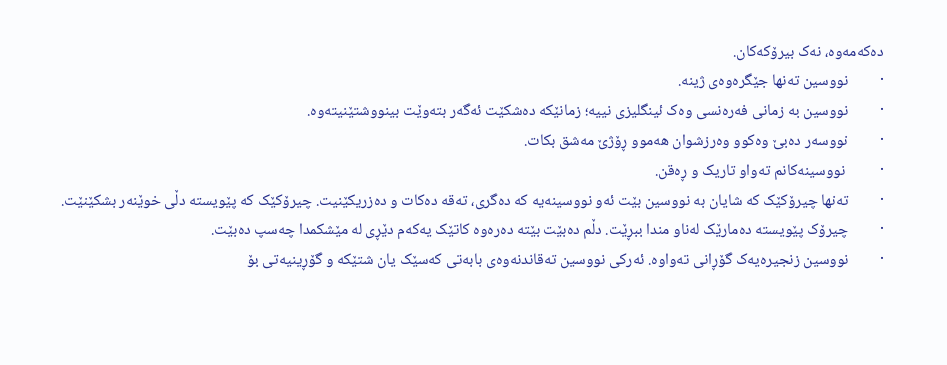دەکەمەوە، نەک بیرۆکەکان.
·         نووسین تەنها جێگرەوەی ژینە.
·         نووسین بە زمانی فەرەنسی وەک ئینگلیزی نییە؛ زمانێکە دەشکێت ئەگەر بتەوێت بینووشتێنیتەوە.
·         نووسەر دەبێ وەکوو وەرزشوان هەموو ڕۆژێ مەشق بکات.
·          نووسینەکانم تەواو تاریک و ڕەقن.
·         تەنها چیرۆکێک کە شایان بە نووسین بێت ئەو نووسینەیە کە دەگری، تەقە دەکات و دەزریکێنیت. چیرۆکێک کە پێویستە دڵی خوێنەر بشکێنێت.
·         چیرۆک پێویستە دەمارێک لەناو مندا ببڕێت. دڵم دەبێت بێتە دەرەوە کاتێک یەکەم دێڕی لە مێشکمدا چەسپ دەبێت.
·         نووسین زنجیرەیەک گۆڕانی تەواوە. ئەرکی نووسین تەقاندنەوەی بابەتی کەسێک یان شتێکە و گۆڕینیەتی بۆ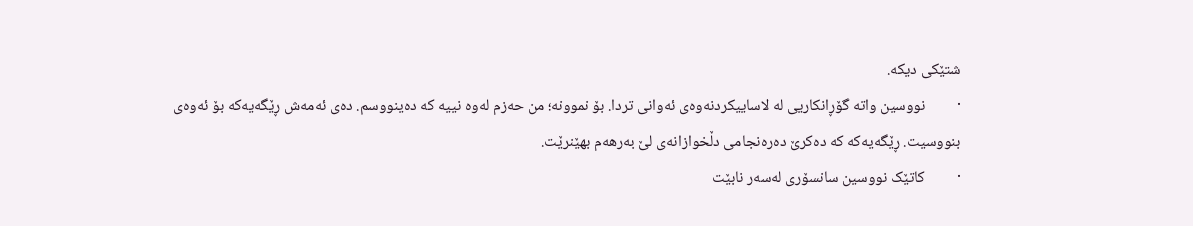شتێکی دیکە.
·         نووسین واتە گۆڕانکاریی لە لاساییکردنەوەی ئەوانی تردا. بۆ نموونە؛ من حەزم لەوە نییە کە دەینووسم. دەی ئەمەش ڕێگەیەکە بۆ ئەوەی بنووسیت. ڕێگەیەکە کە دەکرێ دەرەنجامی دڵخوازانەی لێ بەرهەم بهێنرێت.
·         کاتێک نووسین سانسۆری لەسەر نابێت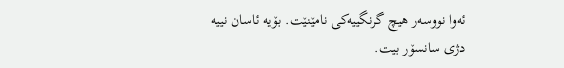ئەوا نووسەر هیچ گرنگییەکی نامێنێت. بۆیە ئاسان نییە دژی سانسۆر بیت.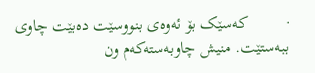·         کەسێک بۆ ئەوەی بنووسێت دەبێت چاوی ببەستێت. منیش چاوبەستەکەم ون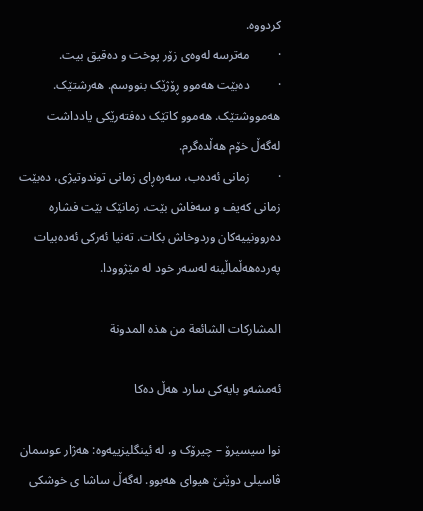کردووە.
·         مەترسە لەوەی زۆر پوخت و دەقیق بیت.
·         دەبێت هەموو ڕۆژێک بنووسم. هەرشتێک. هەمووشتێک. هەموو کاتێک دەفتەرێکی یادداشت لەگەڵ خۆم هەڵدەگرم.
·         زمانی ئەدەب، سەرەڕای زمانی توندوتیژی، دەبێت زمانی کەیف و سەفاش بێت، زمانێک بێت فشارە دەروونییەکان وردوخاش بکات. تەنیا ئەرکی ئەدەبیات پەردەهەڵماڵینە لەسەر خود لە مێژوودا.

المشاركات الشائعة من هذه المدونة

ئەمشەو بایەکی سارد هەڵ دەکا

نوا سیسیرۆ – چیرۆک و. لە ئینگلیزییەوە: هەژار عوسمان ڤاسیلی دوێنێ هیوای هەبوو. لەگەڵ ساشا ی خوشکی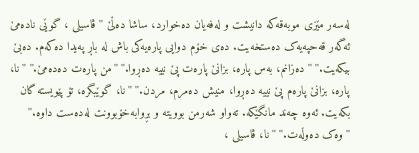لەسەر مێزی موبەقەکە دانیشت و لەفەیان دەخوارد، ساشا دەڵێ '' ڤاسیلی ، گوێی نادەمێ ئەگەر قەحپەیەک دەستخەیت. دەی خۆم دوایی پارەیەکی باش لە باڕ پەیدا دەکەم. دەبێ بیکەیت.'' ''دەزانم، بەس پارە، بزانێ پارەت پێ نییە دەڕوا.'' ''من پارەت دەدەمێ.'' ''نا، پارە، بزانێ پارەم پێ نییە دەڕوا، منیش دەمرم، مردن.'' ''نا، گوێبگرە، تۆ پێویستە گان بکەیت. ئەوە چەند مانگێکە. تەواو شەرمن بوویتە و بڕوابەخۆبوونت لەدەست داوە.'' ''وەک دەوڵەت.'' ''نا، ڤاسیلی ،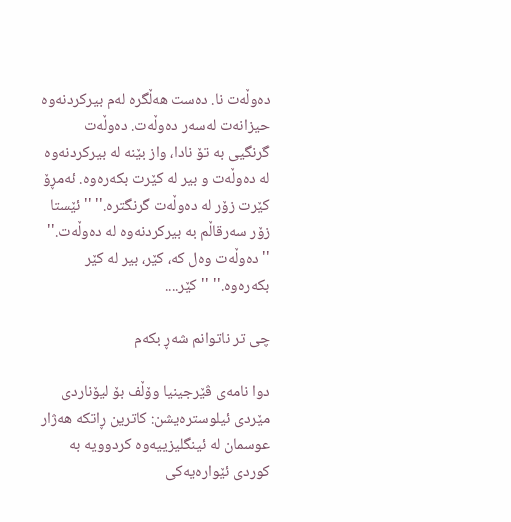دەوڵەت نا. دەست هەڵگرە لەم بیرکردنەوە حیزانەت لەسەر دەوڵەت. دەوڵەت گرنگیی بە تۆ نادا، واز بێنە لە بیرکردنەوە لە دەوڵەت و بیر لە کێرت بکەرەوە. ئەمڕۆ کێرت زۆر لە دەوڵەت گرنگترە.'' ''ئێستا زۆر سەرقاڵم بە بیرکردنەوە لە دەوڵەت.'' ''دەوڵەت وەل کە، کێر، بیر لە کێر بکەرەوە.'' ''کێر....

چی تر ناتوانم شەڕ بکەم

دوا نامەی ڤێرجینیا وۆڵف بۆ لیۆناردی مێردی ئیلوسترەیشن: کاترین ڕاتکە هەژار عوسمان لە ئینگلیزییەوە کردوویە بە کوردی ئێوارەیەکی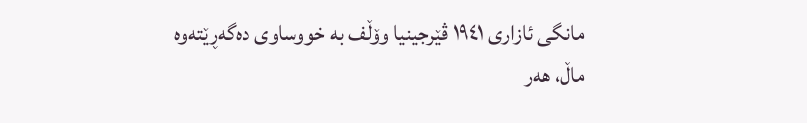مانگی ئازاری ١٩٤١ ڤێرجینیا وۆڵف بە خووساوی دەگەڕێتەوە ماڵ، هەر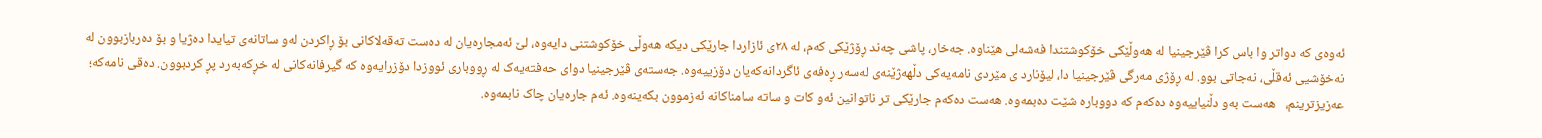ئەوەی کە دواتر وا باس کرا ڤێرجینیا لە هەوڵێکی خۆکوشتندا فەشەلی هێناوە. جەخار، پاشی چەند ڕۆژێکی کەم، لە ٢٨ی ئازاردا جارێکی دیکە هەوڵی خۆکوشتنی دایەوە، لێ ئەمجارەیان لە دەست تەقەلاکانی بۆ ڕاکردن لەو ساتانەی تیایدا دەژیا و بۆ دەربازبوون لە نەخۆشیی ئەقڵی، نەجاتی بوو. لە ڕۆژی مەرگی ڤێرجینیا دا، لیۆنارد ی مێردی نامەیەکی دڵهەژێنەی لەسەر ڕەفەی ئاگردانەکەیان دۆزییەوە. جەستەی ڤێرجینیا دوای حەفتەیەک لە ڕووباری ئووزدا دۆزرایەوە کە گیرفانەکانی لە خڕکەبەرد پڕ کردبوون. دەقی نامەکە؛ عەزیزترینم،   هەست بەو دڵنیاییەوە دەکەم کە دووبارە شێت دەبمەوە. هەست دەکەم جارێکی تر ناتوانین ئەو کات و ساتە سامناکانە ئەزموون بکەینەوە. ئەم جارەیان چاک نابمەوە.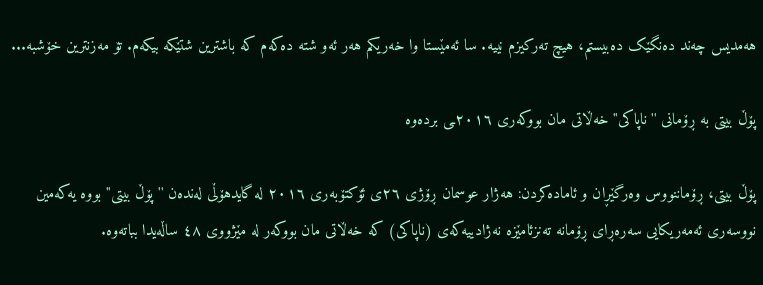هەمدیس چەند دەنگێک دەبیستم، هیچ تەرکیزم نییە. سا ئەمێستا وا خەریکم هەر ئەو شتە دەکەم کە باشترین شتێکە بیکەم. تۆ مەزنترین خۆشبە...

پۆڵ بیتی بە ڕۆمانی ''ناپاکی'' خەڵاتی مان بووکەری ٢٠١٦ـی بردەوە

پۆڵ بیتی، ڕۆماننووس وەرگێڕان و ئامادەکردن: هەژار عوسمان ڕۆژی ٢٦ی ئۆکتۆبەری ٢٠١٦ لە گایدهۆڵی لەندەن ''پۆڵ بیتی'' بووە یەکەمین نووسەری ئەمەریکایی سەرەڕای ڕۆمانە تەنزئامێزە نەژادییەکەی (ناپاکی) کە خەڵاتی مان بووکەر لە مێژووی ٤٨ ساڵەیدا بباتەوە.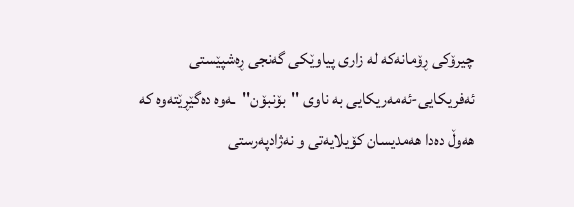چیرۆکی ڕۆمانەکە لە زاری پیاوێکی گەنجی ڕەشپێستی ئەفریکایی-ئەمەریکایی بە ناوی ''بۆنبۆن''ـەوە دەگێڕێتەوە کە هەوڵ دەدا هەمدیسان کۆیلایەتی و نەژادپەرستی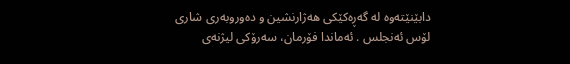دابێنێتەوە لە گەڕەکێکی هەژارنشین و دەوروبەری شاری لۆس ئەنجلس . ئەماندا فۆرمان، سەرۆکی لیژنەی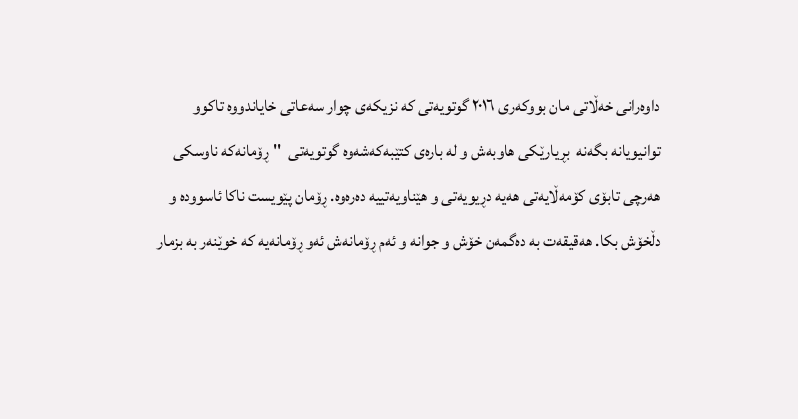داوەرانی خەڵاتی مان بووکەری ٢٠١٦ گوتویەتی کە نزیکەی چوار سەعاتی خایاندووە تاکوو توانیویانە بگەنە  بڕیارێکی هاوبەش و لە بارەی کتێبەکەشەوە گوتویەتی  ''ڕۆمانەکە ناوسکی هەرچی تابۆی کۆمەڵایەتی هەیە دڕیویەتی و هێناویەتییە دەرەوە. ڕۆمان پێویست ناکا ئاسوودە و دڵخۆش بکا. هەقیقەت بە دەگمەن خۆش و جوانە و ئەم ڕۆمانەش ئەو ڕۆمانەیە کە خوێنەر بە بزمار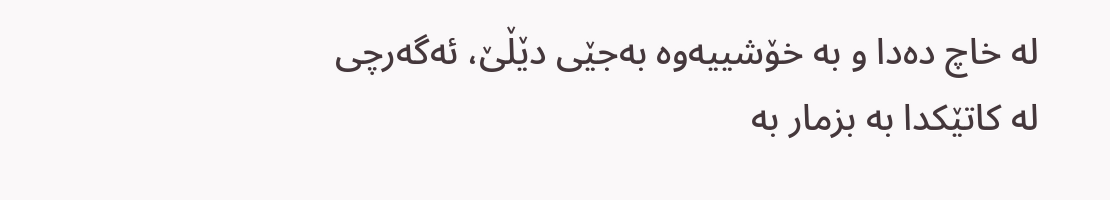لە خاچ دەدا و بە خۆشییەوە بەجێی دێڵێ، ئەگەرچی لە کاتێکدا بە بزمار بە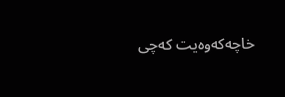خاچەکەوەیت کەچی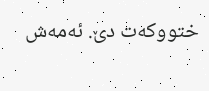ختووکەت دێ. ئەمەش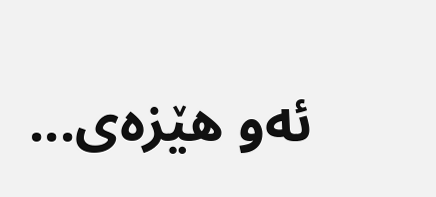ئەو هێزەی...